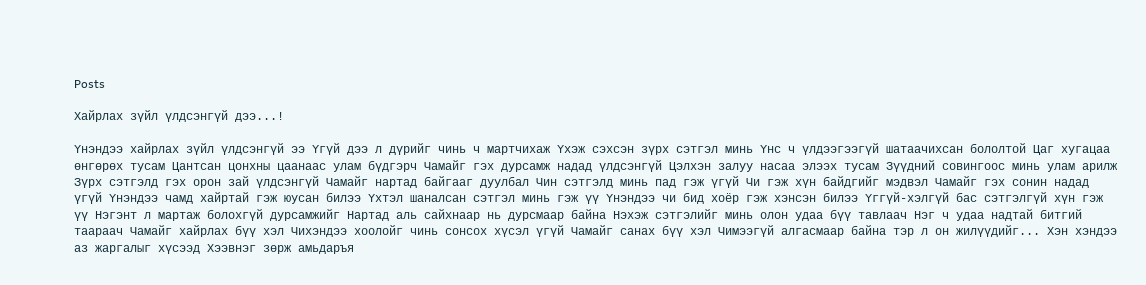Posts

Хайрлах зүйл үлдсэнгүй дээ...!

Үнэндээ хайрлах зүйл үлдсэнгүй ээ Үгүй дээ л дүрийг чинь ч мартчихаж Үхэж сэхсэн зүрх сэтгэл минь Үнс ч үлдээгээгүй шатаачихсан бололтой Цаг хугацаа өнгөрөх тусам Цантсан цонхны цаанаас улам бүдгэрч Чамайг гэх дурсамж надад үлдсэнгүй Цэлхэн залуу насаа элээх тусам Зүүдний совингоос минь улам арилж Зүрх сэтгэлд гэх орон зай үлдсэнгүй Чамайг нартад байгааг дуулбал Чин сэтгэлд минь пад гэж үгүй Чи гэж хүн байдгийг мэдвэл Чамайг гэх сонин надад үгүй Үнэндээ чамд хайртай гэж юусан билээ Үхтэл шаналсан сэтгэл минь гэж үү Үнэндээ чи бид хоёр гэж хэнсэн билээ Үггүй-хэлгүй бас сэтгэлгүй хүн гэж үү Нэгэнт л мартаж болохгүй дурсамжийг Нартад аль сайхнаар нь дурсмаар байна Нэхэж сэтгэлийг минь олон удаа бүү тавлаач Нэг ч удаа надтай битгий таараач Чамайг хайрлах бүү хэл Чихэндээ хоолойг чинь сонсох хүсэл үгүй Чамайг санах бүү хэл Чимээгүй алгасмаар байна тэр л он жилүүдийг... Хэн хэндээ аз жаргалыг хүсээд Хээвнэг зөрж амьдаръя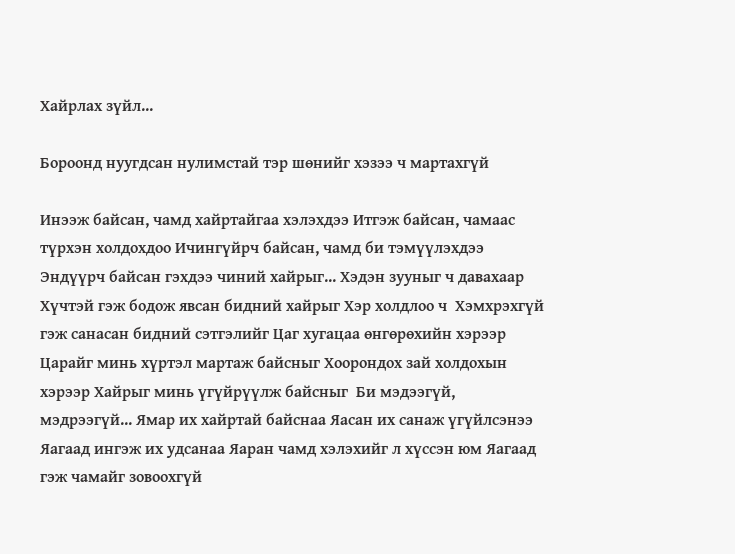Хайрлах зүйл...

Бороонд нуугдсан нулимстай тэр шөнийг хэзээ ч мартахгүй

Инээж байсан, чамд хайртайгаа хэлэхдээ Итгэж байсан, чамаас түрхэн холдохдоо Ичингүйрч байсан, чамд би тэмүүлэхдээ Эндүүрч байсан гэхдээ чиний хайрыг... Хэдэн зууныг ч давахаар  Хүчтэй гэж бодож явсан бидний хайрыг Хэр холдлоо ч  Хэмхрэхгүй гэж санасан бидний сэтгэлийг Цаг хугацаа өнгөрөхийн хэрээр Царайг минь хүртэл мартаж байсныг Хоорондох зай холдохын хэрээр Хайрыг минь үгүйрүүлж байсныг  Би мэдээгүй, мэдрээгүй... Ямар их хайртай байснаа Яасан их санаж үгүйлсэнээ  Яагаад ингэж их удсанаа Яаран чамд хэлэхийг л хүссэн юм Яагаад гэж чамайг зовоохгүй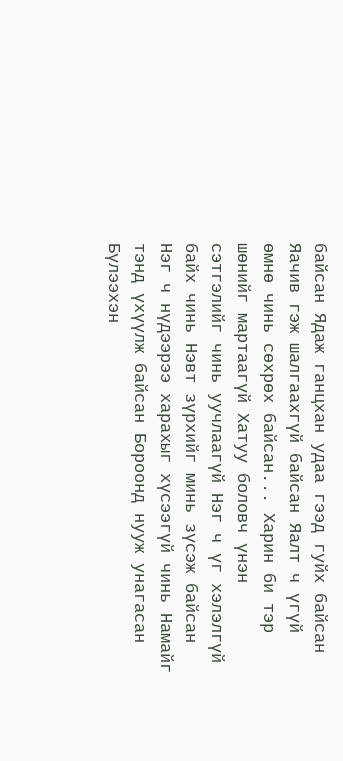байсан Ядаж ганцхан удаа гээд гуйх байсан Яачив гэж шалгаахгүй байсан Яалт ч үгүй өмнө чинь сөхрөх байсан... Харин би тэр шөнийг мартаагүй Хатуу боловч үнэн сэтгэлийг чинь уучлаагүй Нэг ч үг хэлэлгүй байх чинь Нэвт зүрхийг минь зүсэж байсан Нэг ч нүдээрээ харахыг хүсээгүй чинь Намайг тэнд үхүүлж байсан Бороонд нууж унагасан Бүлээхэн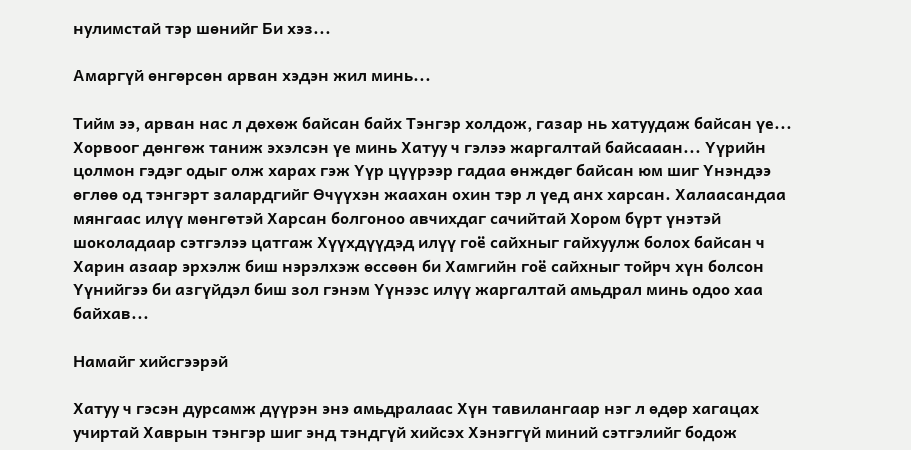нулимстай тэр шөнийг Би хэз...

Амаргүй өнгөрсөн арван хэдэн жил минь...

Тийм ээ, арван нас л дөхөж байсан байх Тэнгэр холдож, газар нь хатуудаж байсан үе... Хорвоог дөнгөж таниж эхэлсэн үе минь Хатуу ч гэлээ жаргалтай байсааан... Үүрийн цолмон гэдэг одыг олж харах гэж Үүр цүүрээр гадаа өнждөг байсан юм шиг Үнэндээ өглөө од тэнгэрт залардгийг Өчүүхэн жаахан охин тэр л үед анх харсан. Халаасандаа мянгаас илүү мөнгөтэй Харсан болгоноо авчихдаг сачийтай Хором бүрт үнэтэй шоколадаар сэтгэлээ цатгаж Хүүхдүүдэд илүү гоё сайхныг гайхуулж болох байсан ч Харин азаар эрхэлж биш нэрэлхэж өссөөн би Хамгийн гоё сайхныг тойрч хүн болсон Үүнийгээ би азгүйдэл биш зол гэнэм Үүнээс илүү жаргалтай амьдрал минь одоо хаа байхав...

Намайг хийсгээрэй

Хатуу ч гэсэн дурсамж дүүрэн энэ амьдралаас Хүн тавилангаар нэг л өдөр хагацах учиртай Хаврын тэнгэр шиг энд тэндгүй хийсэх Хэнэггүй миний сэтгэлийг бодож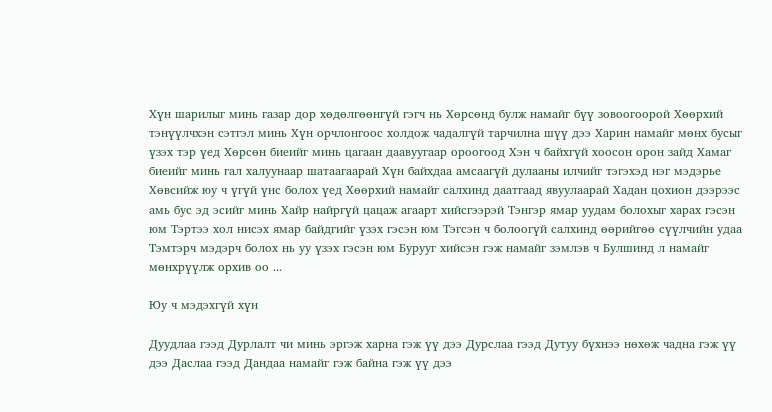Хүн шарилыг минь газар дор хөдөлгөөнгүй гэгч нь Хөрсөнд булж намайг бүү зовоогоорой Хөөрхий тэнүүлчхэн сэтгэл минь Хүн орчлонгоос холдож чадалгүй тарчилна шүү дээ Харин намайг мөнх бусыг үзэх тэр үед Хөрсөн биеийг минь цагаан даавуугаар ороогоод Хэн ч байхгүй хоосон орон зайд Хамаг биеийг минь гал халуунаар шатаагаарай Хүн байхдаа амсаагүй дулааны илчийг тэгэхэд нэг мэдэрье Хөвсийж юу ч үгүй үнс болох үед Хөөрхий намайг салхинд даатгаад явуулаарай Хадан цохион дээрээс амь бус эд эсийг минь Хайр найргүй цацаж агаарт хийсгээрэй Тэнгэр ямар уудам болохыг харах гэсэн юм Тэртээ хол нисэх ямар байдгийг үзэх гэсэн юм Тэгсэн ч болоогүй салхинд өөрийгөө сүүлчийн удаа Тэмтэрч мэдэрч болох нь уу үзэх гэсэн юм Бурууг хийсэн гэж намайг зэмлэв ч Булшинд л намайг мөнхрүүлж орхив оо ...

Юу ч мэдэхгүй хүн

Дуудлаа гээд Дурлалт чи минь эргэж харна гэж үү дээ Дурслаа гээд Дутуу бүхнээ нөхөж чадна гэж үү дээ Даслаа гээд Дандаа намайг гэж байна гэж үү дээ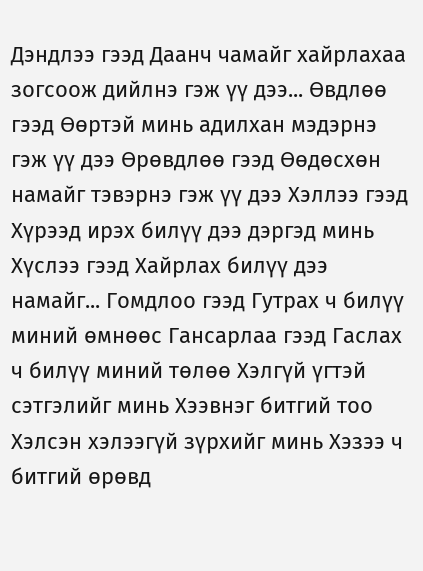Дэндлээ гээд Даанч чамайг хайрлахаа зогсоож дийлнэ гэж үү дээ... Өвдлөө гээд Өөртэй минь адилхан мэдэрнэ гэж үү дээ Өрөвдлөө гээд Өөдөсхөн намайг тэвэрнэ гэж үү дээ Хэллээ гээд Хүрээд ирэх билүү дээ дэргэд минь Хүслээ гээд Хайрлах билүү дээ намайг... Гомдлоо гээд Гутрах ч билүү миний өмнөөс Гансарлаа гээд Гаслах ч билүү миний төлөө Хэлгүй үгтэй сэтгэлийг минь Хээвнэг битгий тоо Хэлсэн хэлээгүй зүрхийг минь Хэзээ ч битгий өрөвд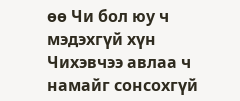өө Чи бол юу ч мэдэхгүй хүн Чихэвчээ авлаа ч намайг сонсохгүй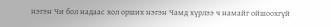нэгэн Чи бол надаас хол орших нэгэн Чамд хүрлээ ч намайг ойшоохгүй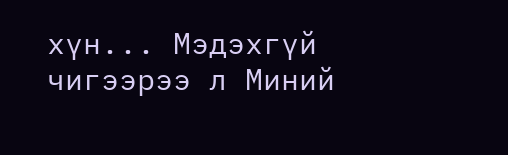хүн... Мэдэхгүй чигээрээ л Миний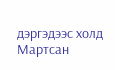дэргэдээс холд Мартсан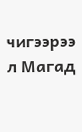чигээрээ л Магад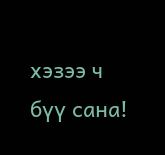хэзээ ч бүү сана!